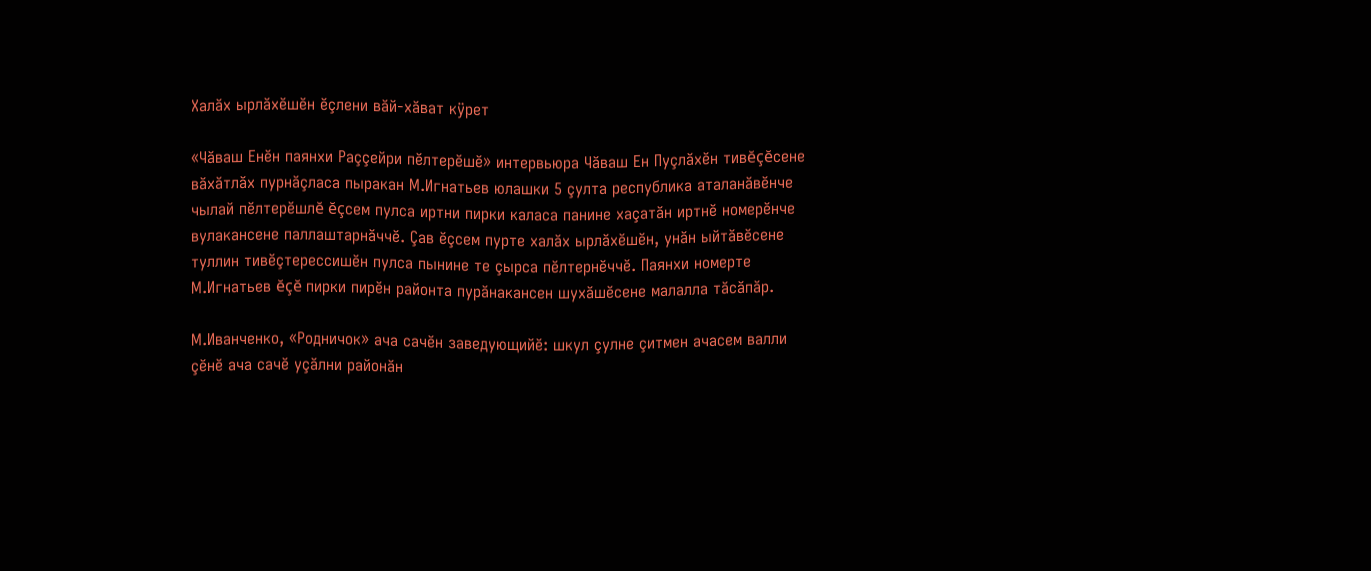Халăх ырлăхĕшĕн ĕçлени вăй-хăват кÿрет

«Чăваш Енĕн паянхи Раççейри пĕлтерĕшĕ» интервьюра Чăваш Ен Пуçлăхĕн тивĕçĕсене вăхăтлăх пурнăçласа пыракан М.Игнатьев юлашки 5 çулта республика аталанăвĕнче чылай пĕлтерĕшлĕ ĕçсем пулса иртни пирки каласа панине хаçатăн иртнĕ номерĕнче вулакансене паллаштарнăччĕ. Çав ĕçсем пурте халăх ырлăхĕшĕн, унăн ыйтăвĕсене туллин тивĕçтерессишĕн пулса пынине те çырса пĕлтернĕччĕ. Паянхи номерте М.Игнатьев ĕçĕ пирки пирĕн районта пурăнакансен шухăшĕсене малалла тăсăпăр.

М.Иванченко, «Родничок» ача сачĕн заведующийĕ: шкул çулне çитмен ачасем валли çĕнĕ ача сачĕ уçăлни районăн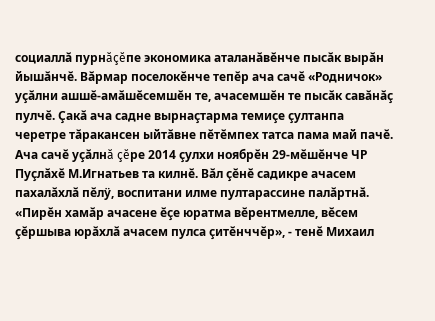социаллă пурнăçĕпе экономика аталанăвĕнче пысăк вырăн йышăнчĕ. Вăрмар поселокĕнче тепĕр ача сачĕ «Родничок» уçăлни ашшĕ-амăшĕсемшĕн те, ачасемшĕн те пысăк савăнăç пулчĕ. Çакă ача садне вырнаçтарма темиçе çултанпа черетре тăракансен ыйтăвне пĕтĕмпех татса пама май пачĕ. Ача сачĕ уçăлнă çĕре 2014 çулхи ноябрĕн 29-мĕшĕнче ЧР Пуçлăхĕ М.Игнатьев та килнĕ. Вăл çĕнĕ садикре ачасем пахалăхлă пĕлÿ, воспитани илме пултарассине палăртнă. «Пирĕн хамăр ачасене ĕçе юратма вĕрентмелле, вĕсем çĕршыва юрăхлă ачасем пулса çитĕнччĕр», - тенĕ Михаил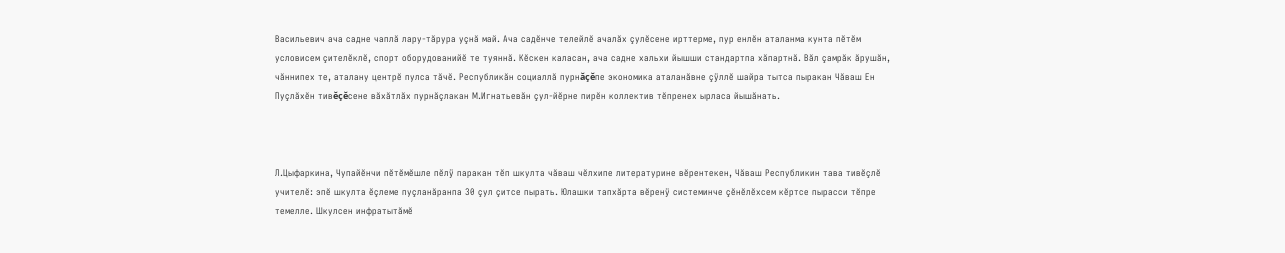Васильевич ача садне чаплă лару-тăрура уçнă май. Ача садĕнче телейлĕ ачалăх çулĕсене ирттерме, пур енлĕн аталанма кунта пĕтĕм условисем çителĕклĕ, спорт оборудованийĕ те туяннă. Кĕскен каласан, ача садне хальхи йышши стандартпа хăпартнă. Вăл çамрăк ăрушăн, чăннипех те, аталану центрĕ пулса тăчĕ. Республикăн социаллă пурнăçĕпе экономика аталанăвне çÿллĕ шайра тытса пыракан Чăваш Ен Пуçлăхĕн тивĕçĕсене вăхăтлăх пурнăçлакан М.Игнатьевăн çул-йĕрне пирĕн коллектив тĕпренех ырласа йышăнать.



Л.Цыфаркина, Чупайĕнчи пĕтĕмĕшле пĕлÿ паракан тĕп шкулта чăваш чĕлхипе литературине вĕрентекен, Чăваш Республикин тава тивĕçлĕ учителĕ: эпĕ шкулта ĕçлеме пуçланăранпа 30 çул çитсе пырать. Юлашки тапхăрта вĕренÿ системинче çĕнĕлĕхсем кĕртсе пырасси тĕпре темелле. Шкулсен инфратытăмĕ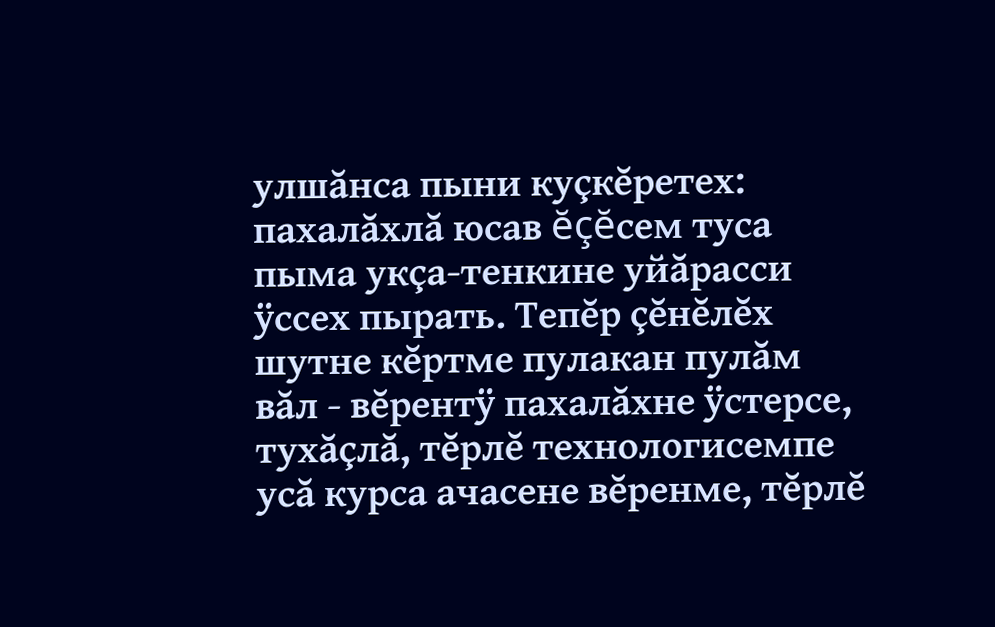улшăнса пыни куçкĕретех: пахалăхлă юсав ĕçĕсем туса пыма укçа-тенкине уйăрасси ÿссех пырать. Тепĕр çĕнĕлĕх шутне кĕртме пулакан пулăм вăл - вĕрентÿ пахалăхне ÿстерсе, тухăçлă, тĕрлĕ технологисемпе усă курса ачасене вĕренме, тĕрлĕ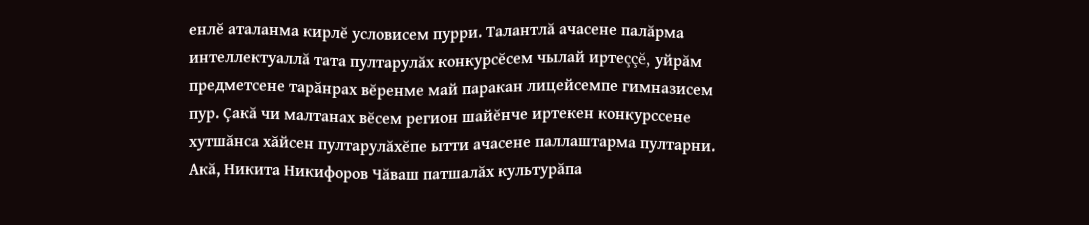енлĕ аталанма кирлĕ условисем пурри. Талантлă ачасене палăрма интеллектуаллă тата пултарулăх конкурсĕсем чылай иртеççĕ, уйрăм предметсене тарăнрах вĕренме май паракан лицейсемпе гимназисем пур. Çакă чи малтанах вĕсем регион шайĕнче иртекен конкурссене хутшăнса хăйсен пултарулăхĕпе ытти ачасене паллаштарма пултарни. Акă, Никита Никифоров Чăваш патшалăх культурăпа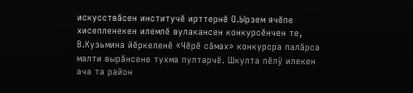искусствăсен институчĕ ирттернĕ О.Ырзем ячĕпе хисепленекен илемлĕ вулакансен конкурсĕнчен те, В.Кузьмина йĕркеленĕ «Чĕрĕ сăмах» конкурсра палăрса малти вырăнсене тухма пултарчĕ. Шкулта пĕлÿ илекен ача та район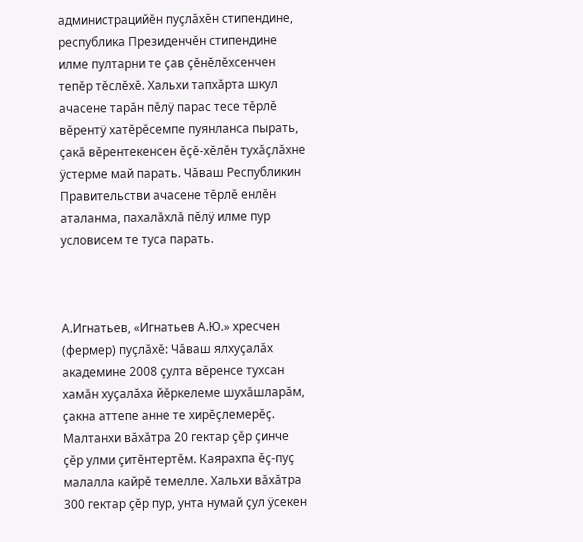администрацийĕн пуçлăхĕн стипендине, республика Президенчĕн стипендине илме пултарни те çав çĕнĕлĕхсенчен тепĕр тĕслĕхĕ. Хальхи тапхăрта шкул ачасене тарăн пĕлÿ парас тесе тĕрлĕ вĕрентÿ хатĕрĕсемпе пуянланса пырать, çакă вĕрентекенсен ĕçĕ-хĕлĕн тухăçлăхне ÿстерме май парать. Чăваш Республикин Правительстви ачасене тĕрлĕ енлĕн аталанма, пахалăхлă пĕлÿ илме пур условисем те туса парать.



А.Игнатьев, «Игнатьев А.Ю.» хресчен (фермер) пуçлăхĕ: Чăваш ялхуçалăх академине 2008 çулта вĕренсе тухсан хамăн хуçалăха йĕркелеме шухăшларăм, çакна аттепе анне те хирĕçлемерĕç. Малтанхи вăхăтра 20 гектар çĕр çинче çĕр улми çитĕнтертĕм. Каярахпа ĕç-пуç малалла кайрĕ темелле. Хальхи вăхăтра 300 гектар çĕр пур, унта нумай çул ÿсекен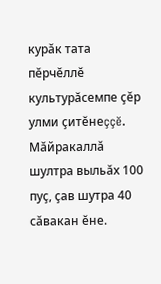курăк тата пĕрчĕллĕ культурăсемпе çĕр улми çитĕнеççĕ. Мăйракаллă шултра выльăх 100 пуç, çав шутра 40 сăвакан ĕне.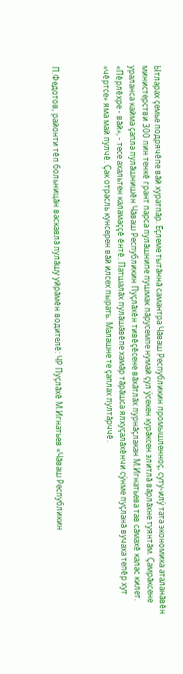Ытларах çемье подрячĕпе вăй хуратпăр. Ĕçлеме тытăннă самантра Чăваш Республикин промышленноç, суту-илÿ тата экономика аталанăвĕн министерстви 300 пин тенкĕ грант парса пулăшнипе пушмак пăрусемпе нумай çул ÿсекен курăксен элитлă вăрлăхне туянтăм. Çамрăксене ураланса кайма çапла пулăшнишĕн Чăваш Республикин Пуçлăхĕн тивĕçĕсене вăхăтлăх пурнăçлакан М.Игнатьева тав сăмахĕ калас килет. «Пĕрлĕхре - вăй», - тесе ахальтен каламаççĕ ĕнтĕ. Патшалăх пулăшăвĕпе хамăр тăрăшса ялхуçалăхĕнчи сÿнме пуçланă вучаха тепĕр хут «чĕртсе» яма май пулчĕ. Çак отрасль кунсерен вăй илсех пырать. Малашне те çаплах пултăрччĕ.



П.Федотов, районти тĕп больницăн васкавлă пулăшу уйрăмĕн водителĕ: ЧР Пуçлăхĕ М.Игнатьев «Чăваш Республикин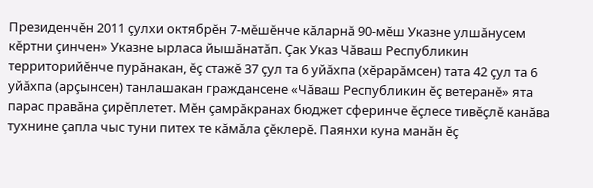Президенчĕн 2011 çулхи октябрĕн 7-мĕшĕнче кăларнă 90-мĕш Указне улшăнусем кĕртни çинчен» Указне ырласа йышăнатăп. Çак Указ Чăваш Республикин территорийĕнче пурăнакан, ĕç стажĕ 37 çул та 6 уйăхпа (хĕрарăмсен) тата 42 çул та 6 уйăхпа (арçынсен) танлашакан граждансене «Чăваш Республикин ĕç ветеранĕ» ята парас правăна çирĕплетет. Мĕн çамрăкранах бюджет сферинче ĕçлесе тивĕçлĕ канăва тухнине çапла чыс туни питех те кăмăла çĕклерĕ. Паянхи куна манăн ĕç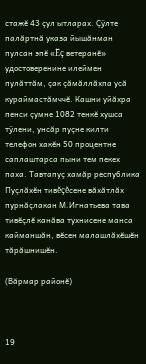стажĕ 43 çул ытларах. Çÿлте палăртнă указа йышăнман пулсан эпĕ «Ĕç ветеранĕ» удостоверенине илеймен пулăттăм, çак çăмăллăхпа усă кураймастăмччĕ. Кашни уйăхра пенси çумне 1082 тенкĕ хушса тÿлени, унсăр пуçне килти телефон хакĕн 50 процентне саплаштарса пыни тем пекех паха. Тавтапуç хамăр республика Пуçлăхĕн тивĕçĕсене вăхăтлăх пурнăçлакан М.Игнатьева тава тивĕçлĕ канăва тухнисене манса кайманшăн, вĕсен малашлăхĕшĕн тăрăшнишĕн.

(Вăрмар районĕ)



19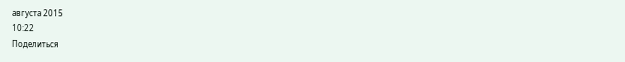августа 2015
10:22
Поделиться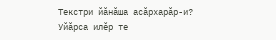Текстри йӑнӑша асӑрхарӑр-и?
Уйӑрса илӗр те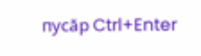пусӑр Ctrl+Enter